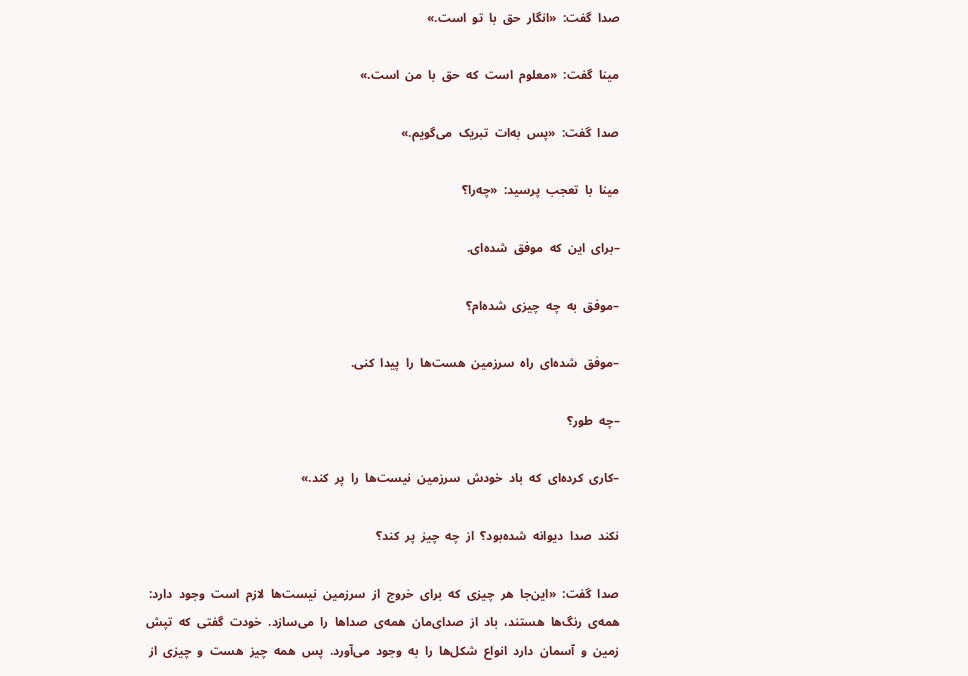صدا  گفت:  «انگار  حق  با  تو  است.»

مینا  گفت:  «معلوم  است  که  حق  با  من  است.»

صدا  گفت:  «پس  به‌ات  تبریک  می‌گویم.»

مینا  با  تعجب  پرسید:  «چه‌را؟

–برای  این  که  موفق  شده‌ای.

–موفق  به  چه  چیزی  شده‌ام؟

–موفق  شده‌ای  راه  سرزمین  هست‌ها  را  پیدا  کنی.

–چه  طور؟

–کاری  کرده‌ای  که  باد  خودش  سرزمین  نیست‌ها  را  پر  کند.»

نکند  صدا  دیوانه  شده‌بود؟  از  چه  چیز  پر  کند؟

صدا  گفت:  «این‌جا  هر  چیزی  که  برای  خروج  از  سرزمین  نیست‌ها  لازم  است  وجود  دارد:  همه‌ی  رنگ‌ها  هستند،  باد  از  صدای‌مان  همه‌ی  صداها  را  می‌سازد.  خودت  گفتی  که  تپش  زمین  و  آسمان  دارد  انواع  شکل‌ها  را  به  وجود  می‌آورد.  پس  همه  چیز  هست  و  چیزی  از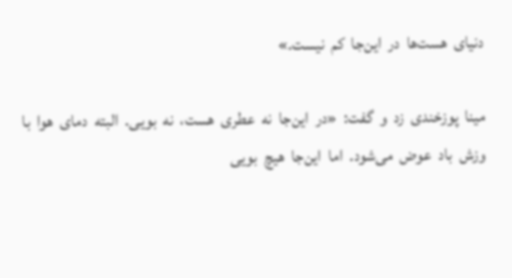دنیای  هست‌ها  در  این‌جا  کم  نیست.»

مینا  پوزخندی  زد  و  گفت:  «در  این‌جا  نه  عطری  هست،  نه  بویی.  البته  دمای  هوا  با  وزش  باد  عوض  می‌شود.  اما  این‌جا  هیچ  بویی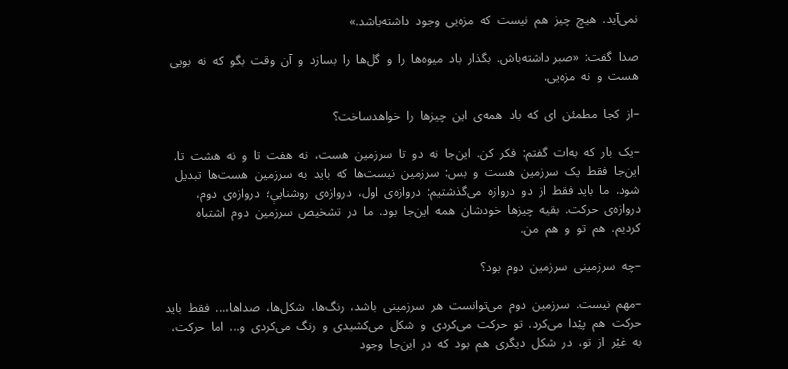نمی‌آید.  هیچ  چیز  هم  نیست  که  مزه‌یی  وجود  داشته‌باشد.»

صدا  گفت:  «صبر داشته‌باش.  بگذار  باد  میوه‌ها  را  و  گل‌ها  را  بسازد  و  آن  وقت  بگو  که  نه  بویی  هست  و  نه  مزه‌یی.

–از  کجا  مطمئن  ای  که  باد  همه‌ی  این  چیزها  را  خواهدساخت؟

–یک  بار  که  به‌ات  گفتم:  فکر  کن.  این‌جا  نه  دو  تا  سرزمین  هست،  نه  هفت  تا  و  نه  هشت  تا.  این‌جا  فقط  یک  سرزمین  هست  و  بس:  سرزمین  نیست‌ها  که  باید  به  سرزمین  هست‌ها  تبدیل  شود.  ما  باید فقط  از  دو  دروازه  می‌گذشتیم:  دروازه‌ی  اول،  دروازه‌ی  روشنایې؛  دروازه‌ی  دوم،  دروازه‌ی  حرکت.  بقیه  چیزها  خودشان  همه  این‌جا  بود.  ما  در  تشخیص  سرزمین  دوم  اشتباه  کردیم.  هم  تو  و  هم  من.

–چه  سرزمینی  سرزمین  دوم  بود؟

–مهم  نیست.  سرزمین  دوم  می‌توانست  هر  سرزمینی  باشد،  رنگ‌ها،  شکل‌ها،  صداها،...  فقط  باید  حرکت  هم  پی۟دا  می‌کرد.  تو  حرکت  می‌کردی  و  شکل  می‌کشیدی  و  رنگ  می‌کردی  و...  اما  حرکت،  به  غی۟ر  از  تو،  در  شکل  دیگری  هم  بود  که  در  این‌جا  وجود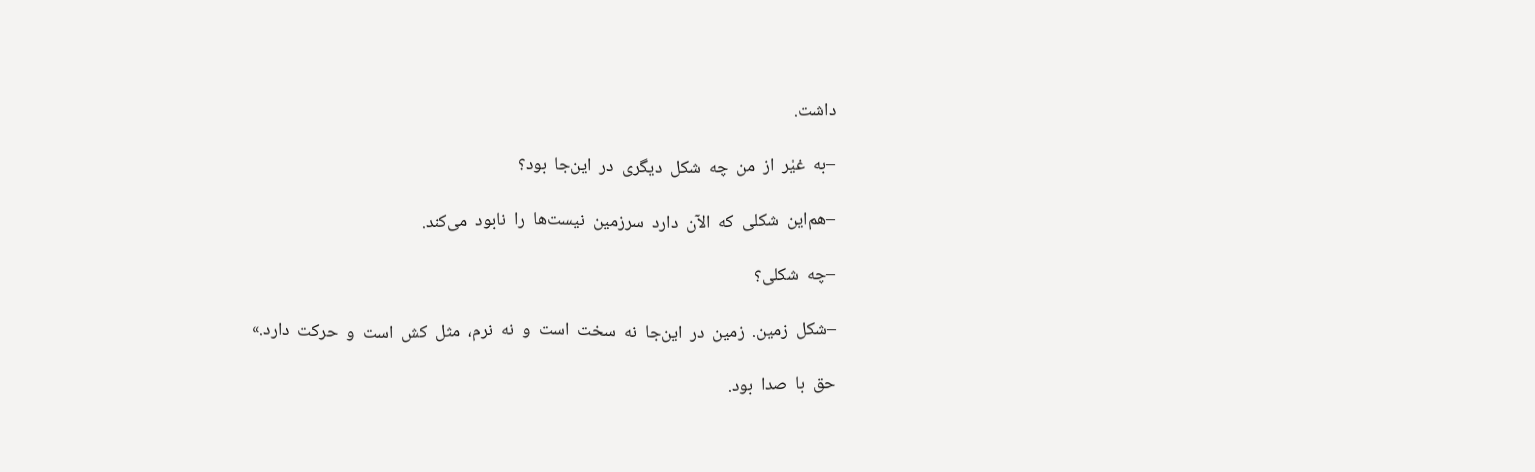داشت.

–به  غی۟ر  از  من  چه  شکل  دیگری  در  این‌جا  بود؟

–هم‌این  شکلی  که  الآن  دارد  سرزمین  نیست‌ها  را  نابود  می‌کند.

–چه  شکلی؟

–شکل  زمین.  زمین  در  این‌جا  نه  سخت  است  و  نه  نرم،  مثل  کش  است  و  حرکت  دارد.»

حق  با  صدا  بود.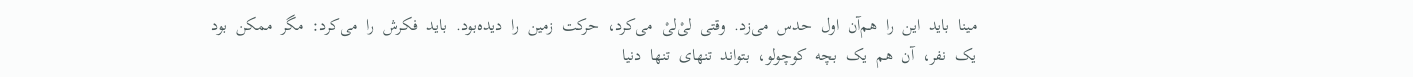مینا  باید  این  را  هم‌آن  اول  حدس  می‌زد.  وقتی  لی۟‌لی۟  می‌کرد،  حرکت  زمین  را  دیده‌بود.  باید  فکرش  را  می‌کرد:  مگر  ممکن  بود  یک  نفر،  آن  هم  یک  بچه  کوچولو،  بتواند  تنهای  تنها  دنیا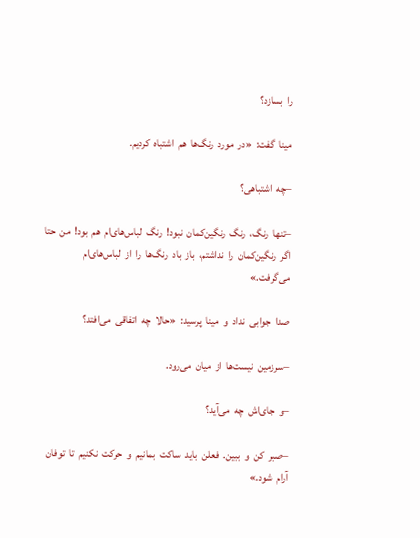را  بسازد؟

مینا  گفت:  «در  مورد  رنگ‌ها  هم  اشتباه  کردیم.

–چه  اشتباهی؟

–تنها  رنگ،  رنگ  رنگین‌کمان  نبود!  رنگ  لباس‌های‌ام  هم  بود!  من  حتا  اگر  رنگین‌کمان  را  نداشتم،  باز  باد  رنگ‌ها  را  از  لباس‌های‌ام  می‌گرفت.»

صدا  جوابی  نداد  و  مینا  پرسید:  «حالا  چه  اتفاقی  می‌افتد؟

–سرزمین  نیست‌ها  از  میان  می‌رود.

–و  جای‌اش  چه  می‌آید؟

–صبر  کن  و  ببین.  فعلن  باید  ساکت  بمانیم  و  حرکت  نکنیم  تا  توفان  آرام  شود.»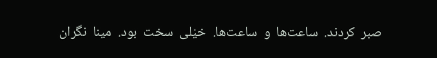صبر  کردند.  ساعت‌ها  و  ساعت‌ها.  خی۟لی  سخت  بود.  مینا  نگران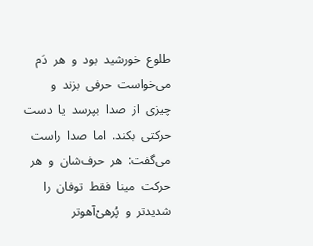طلوع  خورشید  بود  و  هر  دَم  می‌خواست  حرفی  بزند  و  چیزی  از  صدا  بپرسد  یا  دست  حرکتی  بکند.  اما  صدا  راست  می‌گفت:  هر  حرف‌شان  و  هر  حرکت  مینا  فقط  توفان  را  شدیدتر  و  پُرهی۟‌آهوتر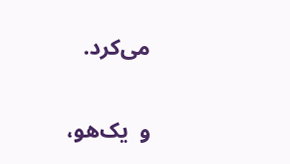می‌کرد.

و  یک‌هو،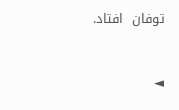توفان  افتاد.



◄